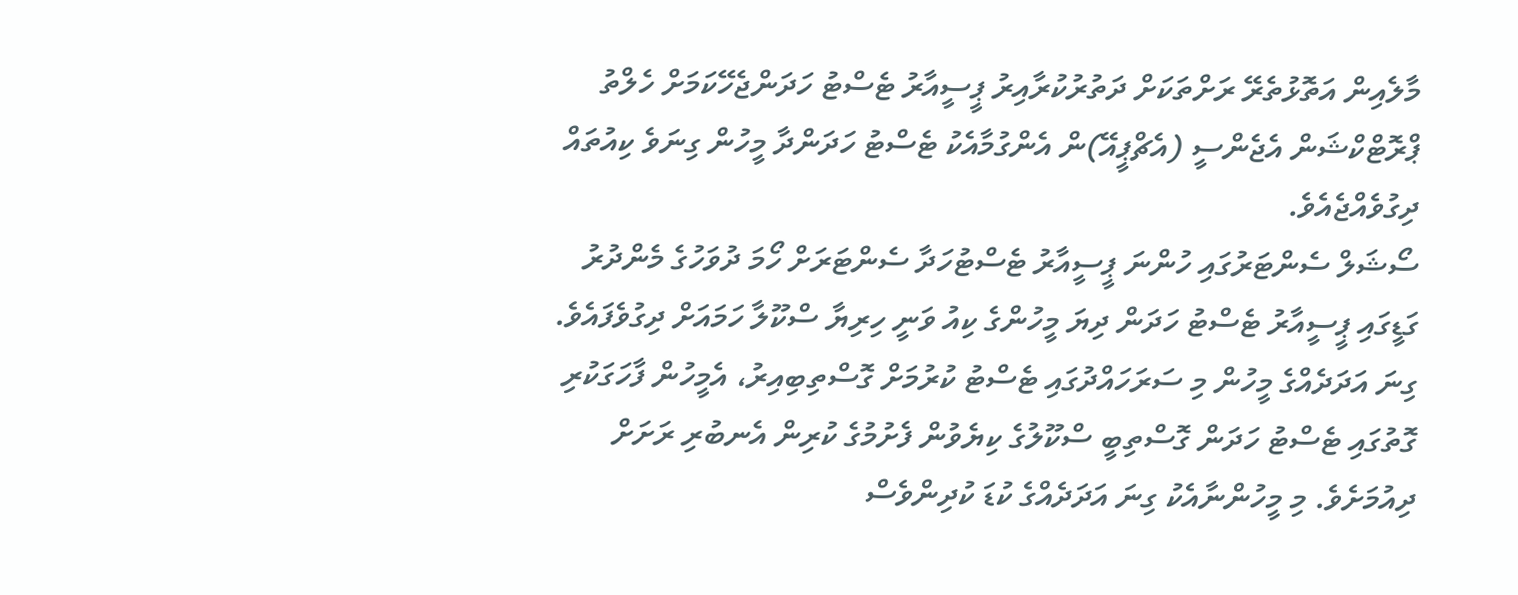މާލެއިން އަތޮޅުތެރޭ ރަށްތަކަށް ދަތުރުކުރާއިރު ޕީސީއާރު ޓެސްޓު ހަދަންޖެހޭކަމަށް ހެލްތު ޕްރޮޓްކްޝަން އެޖެންސީ (އެޗްޕީއޭ)ން އެންގުމާއެކު ޓެސްޓު ހަދަންދާ މީހުން ގިނަވެ ކިއުތައް ދިގުވެއްޖެއެވެ.
ސޯޝަލް ސެންޓަރުގައި ހުންނަ ޕީސީއާރު ޓެސްޓުހަދާ ސެންޓަރަށް ހޯމަ ދުވަހުގެ މެންދުރު ގަޑީގައި ޕީސީއާރު ޓެސްޓު ހަދަން ދިޔަ މީހުންގެ ކިއު ވަނީ ހިރިޔާ ސްކޫލާ ހަމައަށް ދިގުވެފައެވެ. ގިނަ އަދަދެއްގެ މީހުން މި ސަރަހައްދުގައި ޓެސްޓު ކުރުމަށް ގޮސްތިބިއިރު، އެމީހުން ފާހަގަކުރި ގޮތުގައި ޓެސްޓު ހަދަން ގޮސްތިބީ ސްކޫލުގެ ކިޔެވުން ފެށުމުގެ ކުރިން އެނބުރި ރަށަށް ދިއުމަށެވެ. މި މީހުންނާއެކު ގިނަ އަދަދެއްގެ ކުޑަ ކުދިންވެސް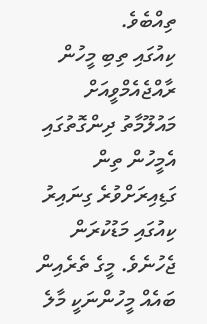ތިއްބެވެ.
ކިއުގައި ތިބި މީހުން ރާއްޖެއެމްވީއަށް މައުލޫމާތު ދިންގޮތުގައި އެމީހުން ތިން ގަޑިއިރަށްވުރެ ގިނައިރު ކިއުގައި މަޑުކުރަން ޖެހުނެވެ. މީގެ ތެރެއިން ބައެއް މީހުންނަކީ މާލެ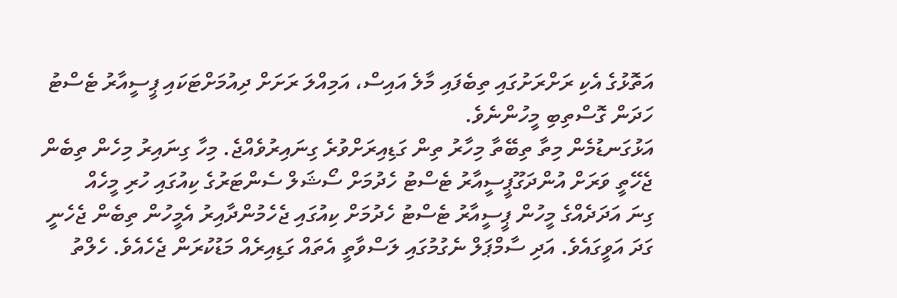އަތޮޅުގެ އެކި ރަށްރަށުގައި ތިބެފައި މާލެ އައިސް، އަމިއްލަ ރަށަށް ދިއުމަށްޓަކައި ޕީސީއާރު ޓެސްޓު ހަދަން ގޮސްތިބި މީހުންނެވެ.
އަޅުގަނޑުމެން މިތާ ތިބޭތާ މިހާރު ތިން ގަޑިއިރަށްވުރެ ގިނައިރުވެއްޖެ. މިހާ ގިނައިރު މިހެން ތިބެން ޖެހޭތީ ވަރަށް އުންދަގޫޕީސީއާރު ޓެސްޓު ހެދުމަށް ސޯޝަލް ސެންޓަރުގެ ކިއުގައި ހުރި މީހެއް
ގިނަ އަދަދެއްގެ މީހުން ޕީސީއާރު ޓެސްޓު ހެދުމަށް ކިއުގައި ޖެހެމުންދާއިރު އެމީހުން ތިބެން ޖެހެނީ ގަދަ އަވީގައެވެ. އަދި ސާމްޕަލް ނެގުމުގައި ލަސްވާތީ އެތައް ގަޑިއިރެއް މަޑުކުރަން ޖެހެއެވެ. ހެލްތު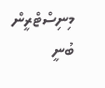މިނިސްޓްރީން ބުނީ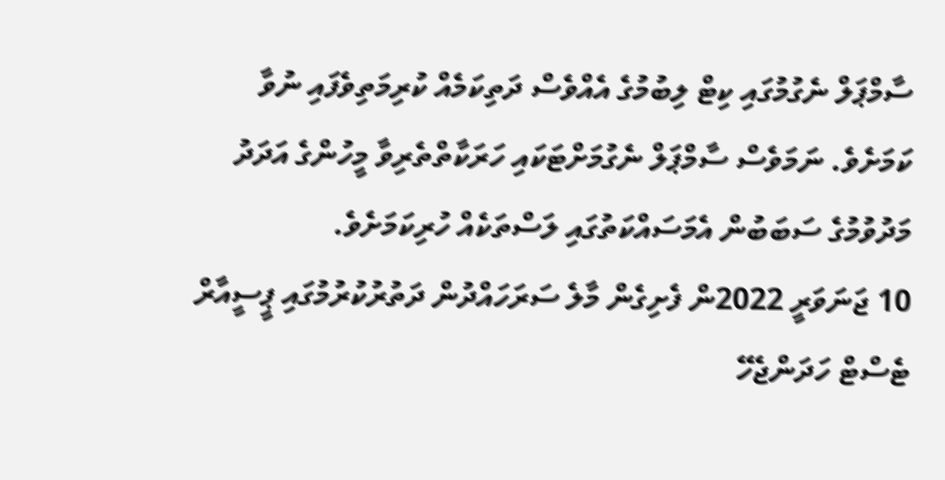ސާމްޕަލް ނެގުމުގައި ކިޓް ލިބުމުގެ އެއްވެސް ދަތިކަމެއް ކުރިމަތިވެފައި ނުވާ ކަމަށެވެ. ނަމަވެސް ސާމްޕަލް ނެގުމަށްޓަކައި ހަރަކާތްތެރިވާ މީހުންގެ އަދަދު މަދުވުމުގެ ސަބަބުން އެމަސައްކަތުގައި ލަސްތަކެއް ހުރިކަމަށެވެ.
10 ޖަނަވަރީ 2022ން ފެށިގެން މާލެ ސަރަހައްދުން ދަތުރުކުރުމުގައި ޕީސީއާރް ޓެސްޓް ހަދަންޖެހޭ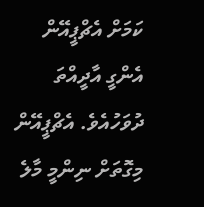ކަމަށް އެޗްޕީއޭން އެންގީ އާދީއްތަ ދުވަހުއެވެ. އެޗްޕީއޭން މިގޮތަށް ނިންމީ މާލެ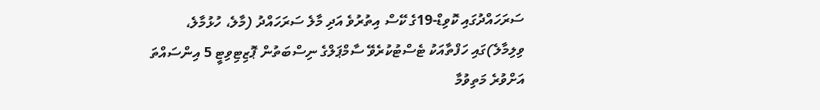ސަރަހައްދުގައި ކޮވިޑް-19ގެ ކޭސް އިތުރުވެ އަދި މާލެ ސަރަހައްދު (މާލެ، ހުޅުމާލެ، ވިލިމާލެ)ގައި ހަފްތާއަކު ޓެސްޓުކުރެވޭ ސާމްޕަލްގެ ނިސްބަތުން ޕޮޒިޓިވިޓީ 5 އިންސައްތަ އަށްވުރެ މަތިވުމާ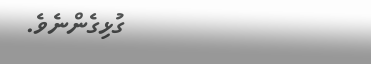ގުޅިގެންނެވެ.